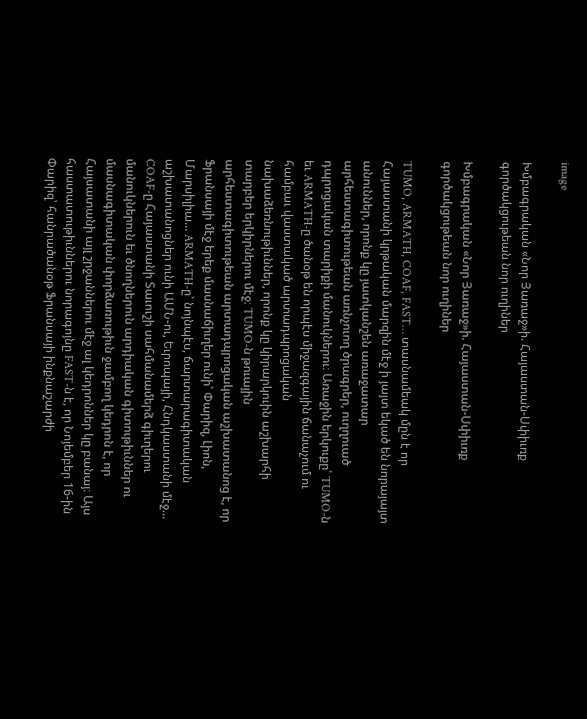image

Խմբագրական «Նոր Յառաջ»ի. Հայաստան-Սփիւռք գործակցութեան նոր ուղիներ

Խմբագրական «Նոր Յառաջ»ի. Հայաստան-Սփիւռք գործակցութեան նոր ուղիներ

TUMO, ARMATH, COAF, FAST… տասնամեակ մըն է որ Հայաստանի կրթական մարզին մէջ ի յայտ եկած են նորայայտ անուններ, որոնք կը յատկանշեն առաջատար արհեստագիտութեան առնչուող ծրագրեր, ուղղուած դպրոցական տարիքի մանուկներու։ Առաջին երկուքը՝ TUMO-ն եւ ARMATH-ը ծանօթ են որպէս միջազգային ճանաչում ու համբաւ վաստակած արտադպրոցական նախաձեռնութիւններ, որոնք կը կիրարկուին աշխարհի տարբեր երկիրներու մէջ։ TUMO-ն թուային արհեստագիտութեան արտադպրոցական աշխատանոց է, որ Ֆրանսայի մէջ երեք մասնաճիւղեր ունի՝ Փարիզ, Լիոն, Մարսիլիա… ARMATH-ը՝ նոյնպէս, ճարտարագիտական աշխատանոցներ ունի ԱՄՆ-ու, Եւրոպայի, Հնդկաստանի մէջ… COAF-ը Հայաստանի Տաւուշի սահմանամերձ գիւղերու մանուկներուն եւ ծնողներուն արդիական գիտութիւններ ու մասնագիտական փորձառութիւն ջամբող կեդրոն է, որ Հայսատանի այլ շրջաններու մէջ ալ կեդրոններ կը բանայ։ Այս հաստատութիւններու նորագոյնը FAST-ն է, որ Նոյեմբեր 16-ին Փարիզ՝ հանրածանօթ Ֆրանսայի ինքնաշարժի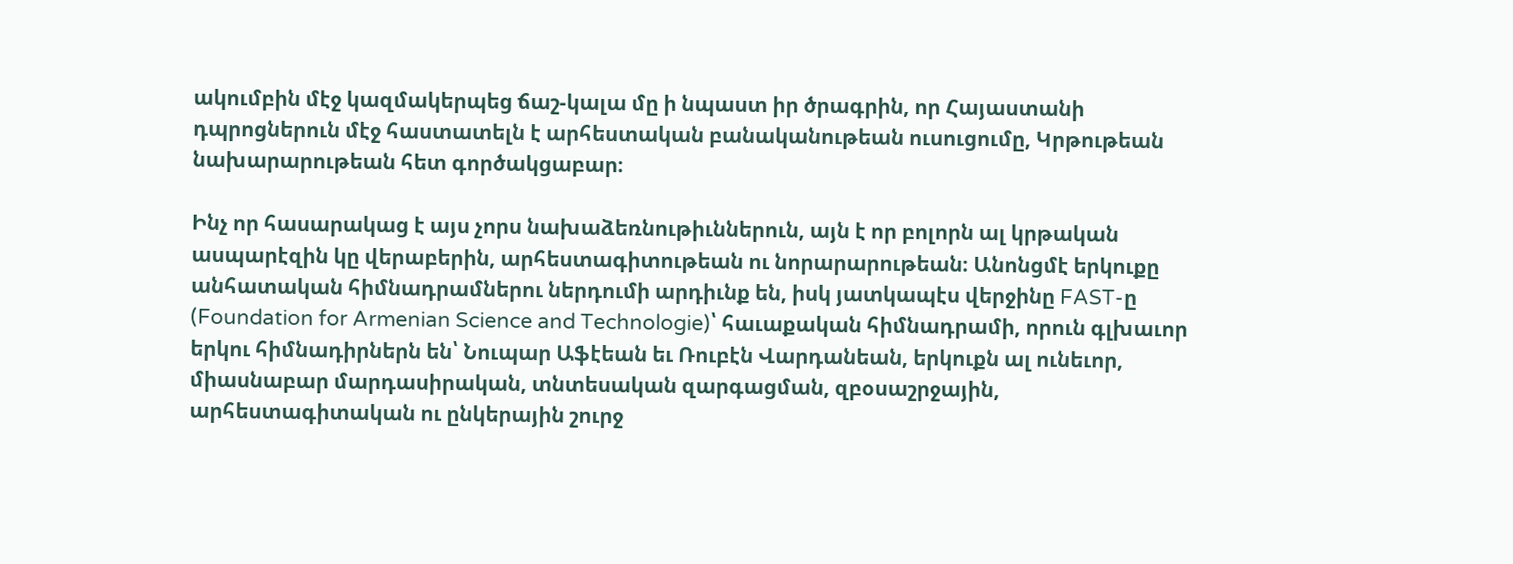ակումբին մէջ կազմակերպեց ճաշ-կալա մը ի նպաստ իր ծրագրին, որ Հայաստանի դպրոցներուն մէջ հաստատելն է արհեստական բանականութեան ուսուցումը, Կրթութեան նախարարութեան հետ գործակցաբար։

Ինչ որ հասարակաց է այս չորս նախաձեռնութիւններուն, այն է որ բոլորն ալ կրթական ասպարէզին կը վերաբերին, արհեստագիտութեան ու նորարարութեան։ Անոնցմէ երկուքը անհատական հիմնադրամներու ներդումի արդիւնք են, իսկ յատկապէս վերջինը FAST-ը (Foundation for Armenian Science and Technologie)՝ հաւաքական հիմնադրամի, որուն գլխաւոր երկու հիմնադիրներն են՝ Նուպար Աֆէեան եւ Ռուբէն Վարդանեան, երկուքն ալ ունեւոր, միասնաբար մարդասիրական, տնտեսական զարգացման, զբօսաշրջային, արհեստագիտական ու ընկերային շուրջ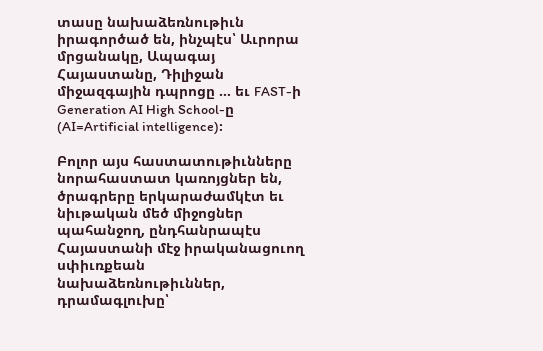տասը նախաձեռնութիւն իրագործած են, ինչպէս՝ Աւրորա մրցանակը, Ապագայ Հայաստանը, Դիլիջան միջազգային դպրոցը … եւ FAST-ի Generation AI High School-ը (AI=Artificial intelligence)։

Բոլոր այս հաստատութիւնները նորահաստատ կառոյցներ են, ծրագրերը երկարաժամկէտ եւ նիւթական մեծ միջոցներ պահանջող, ընդհանրապէս Հայաստանի մէջ իրականացուող սփիւռքեան նախաձեռնութիւններ, դրամագլուխը՝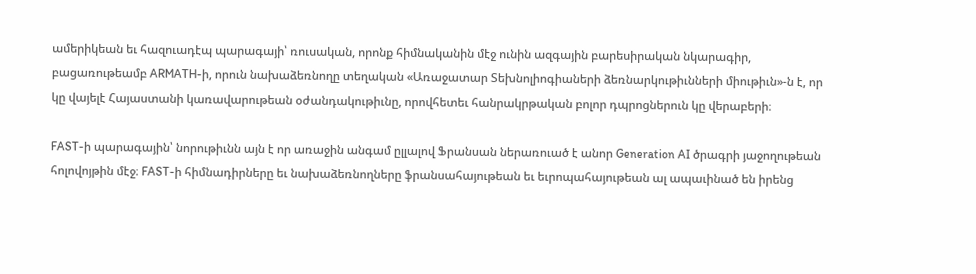ամերիկեան եւ հազուադէպ պարագայի՝ ռուսական, որոնք հիմնականին մէջ ունին ազգային բարեսիրական նկարագիր, բացառութեամբ ARMATH-ի, որուն նախաձեռնողը տեղական «Առաջատար Տեխնոլիոգիաների ձեռնարկութիւնների միութիւն»-ն է, որ կը վայելէ Հայաստանի կառավարութեան օժանդակութիւնը, որովհետեւ հանրակրթական բոլոր դպրոցներուն կը վերաբերի։

FAST-ի պարագային՝ նորութիւնն այն է որ առաջին անգամ ըլլալով Ֆրանսան ներառուած է անոր Generation AI ծրագրի յաջողութեան հոլովոյթին մէջ։ FAST-ի հիմնադիրները եւ նախաձեռնողները ֆրանսահայութեան եւ եւրոպահայութեան ալ ապաւինած են իրենց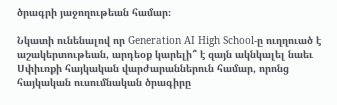ծրագրի յաջողութեան համար։

Նկատի ունենալով որ Generation AI High School-ը ուղղուած է աշակերտութեան, արդեօք կարելի՞ է զայն ակնկալել նաեւ Սփիւռքի հայկական վարժարաններուն համար, որոնց հայկական ուսումնական ծրագիրը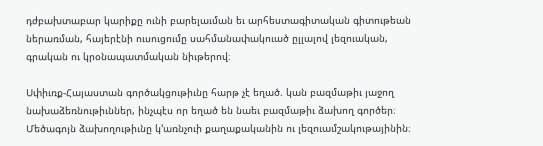դժբախտաբար կարիքը ունի բարելաւման եւ արհեստագիտական գիտութեան ներառման, հայերէնի ուսուցումը սահմանափակուած ըլլալով լեզուական, գրական ու կրօնապատմական նիւթերով։

Սփիւռք-Հայաստան գործակցութիւնը հարթ չէ եղած. կան բազմաթիւ յաջող նախաձեռնութիւններ, ինչպէս որ եղած են նաեւ բազմաթիւ ձախող գործեր։ Մեծագոյն ձախողութիւնը կ՚առնչուի քաղաքականին ու լեզուամշակութայինին։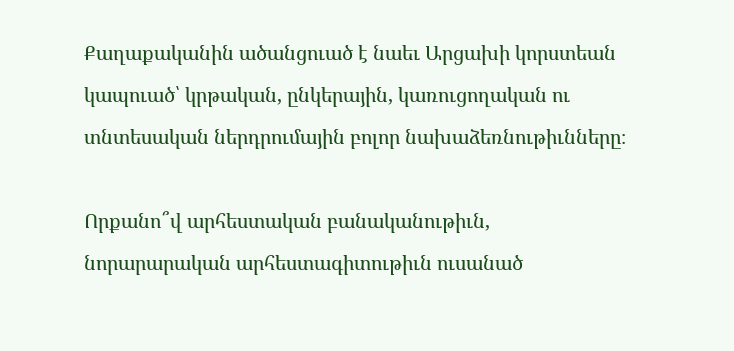Քաղաքականին ածանցուած է նաեւ Արցախի կորստեան կապուած՝ կրթական, ընկերային, կառուցողական ու տնտեսական ներդրումային բոլոր նախաձեռնութիւնները։

Որքանո՞վ արհեստական բանականութիւն, նորարարական արհեստագիտութիւն ուսանած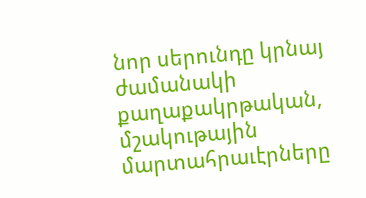նոր սերունդը կրնայ ժամանակի քաղաքակրթական, մշակութային մարտահրաւէրները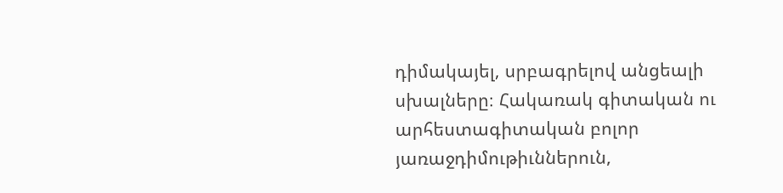դիմակայել, սրբագրելով անցեալի սխալները։ Հակառակ գիտական ու արհեստագիտական բոլոր յառաջդիմութիւններուն,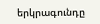երկրագունդը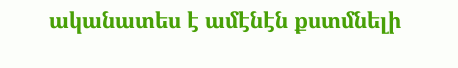ականատես է ամէնէն քստմնելի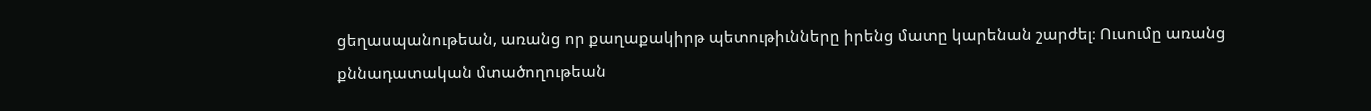ցեղասպանութեան, առանց որ քաղաքակիրթ պետութիւնները իրենց մատը կարենան շարժել։ Ուսումը առանց քննադատական մտածողութեան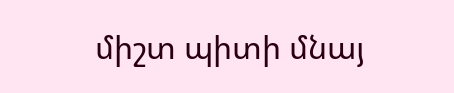միշտ պիտի մնայ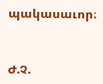պակասաւոր։



Ժ.Չ.